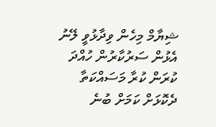ޝިޔާމް މިހެން ވިދާޅުވީ ލޭނު އެޅުން ސަރުކާރުން ހުއްދަ ކުރަން ކުރާ މަސައްކަތާ ދެކޮޅަށް ކަމަށް ބުނެ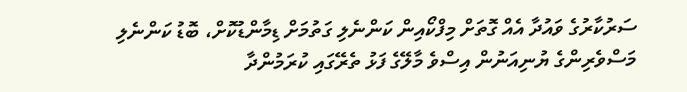ސަރުކާރުގެ ވައުދާ އެއް ގޮތަށް މިފްކޯއިން ކަންނެލި ގަތުމަށް ޑިމާންޑުކޮށް، ބޮޑު ކަންނެލި މަސްވެރިންގެ ޔުނިއަނުން އިސްވެ މާލޭގެ ފަޅު ތެރޭގައި ކުރަމުންދާ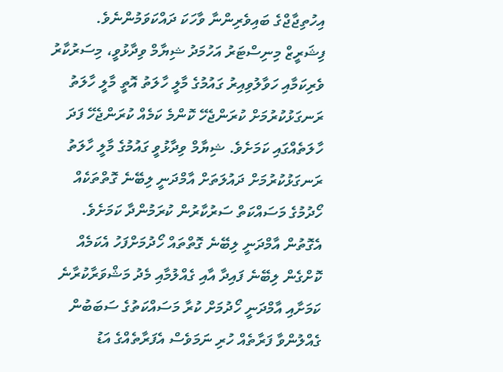އިހުތިޖާޖްގެ ބައިވެރިންނާ ވާހަކަ ދައްކަވަމުންނެވެ.
ފިޝަރީޒް މިނިސްޓަރު އަހުމަދު ޝިޔާމް ވިދާޅުވީ، މިސަރުކާރު ވެރިކަމާއި ހަވާލުވިއިރު ގައުމުގެ މާލީ ހާލަތު އޮތީ މާލީ ހާލަތު ރަނގަޅުކުރުމަށް ކުރަންޖެހޭ ކޮންމެ ކަމެއް ކުރަންޖެހޭ ފަދަ ހާލަތެއްގައި ކަމަށެވެ. ޝިޔާމް ވިދާޅުވީ ގައުމުގެ މާލީ ހާލަތު ރަނގަޅުކުރުމަށް ދައުލަތަށް އާމްދަނީ ލިބޭނެ ގޮތްތަކެއް ހޯދުމުގެ މަސައްކަތް ސަރުކާރުން ކުރަމުންދާ ކަމަށެވެ.
އެގޮތުން އާމްދަނީ ލިބޭނެ ގޮތްތައް ހޯދުމަށްފަހު އެކަމެއް ކޮށްގެން ލިބޭނެ ފައިދާ އާއި ގެއްލުމާއި މެދު މަޝްވަރާކުރާނެ ކަމަށާއި އާމްދަނީ ހޯދުމަށް ކުރާ މަސައްކަތުގެ ސަބަބުން ގެއްލުންވާ ފަރާތެއް ހުރި ނަމަވެސް އެފަރާތެއްގެ އަޑު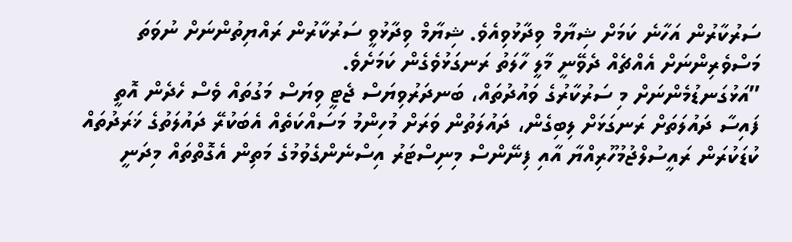ސަރުކާރުން އަހާނެ ކަމަށް ޝިޔާމް ވިދާޅުވިއެވެ. ޝިޔާމް ވިދާޅުވީ ސަރުކާރުން ރައްޔިތުންނަށް ނުވަތަ މަސްވެރިންނަށް އެއްޗެއް ދެވޭނީ މާލީ ހާލަތު ރަނގަޅުވެގެން ކަމަށެވެ.
”އަޅުގަނޑުމެންނަށް މި ސަރުކާރުގެ ވައުދުތައް، ބަނދަރުވިޔަސް ޖެޓީ ވިޔަސް މަގުތައް ވެސް ހެދެން އޮތީ ފައިސާ ދައުލަތަށް ރަނގަޅަށް ލިބިގެން، ދައުލަތުން ވަރަށް މުހިންމު މަސައްކަތެއް އެބަކުރޭ ދައުލަތުގެ ޚަރަދުތައް ކުޑަކުރަން ރައީސުލްޖުމުހޫރިއްޔާ އާއި ފިނޭންސް މިނިސްޓަރު އިސްނެންގެވުމުގެ މަތިން އެގޮތްތައް މިދަނީ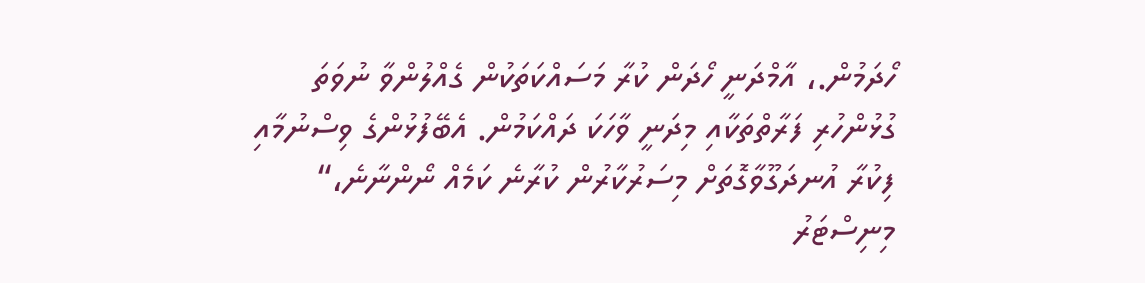ހޯދަމުން.، އާމްދަނީ ހޯދަން ކުރާ މަސައްކަތަކުން ގެއްލުންވާ ނުވަތަ ގުޅުންހުރި ފަރާތްތަކާއި މިދަނީ ވާހަކަ ދައްކަމުން. އެބޭފުޅުންގެ ވިސްނުމާއި ފިކުރާ އުނދަގޫވާގޮތަށް މިސަރުކާރުން ކުރާނެ ކަމެއް ނޯންނާނެ،“ މިނިސްޓަރު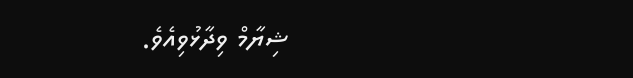ޝިޔާމް ވިދާޅުވިއެވެ.